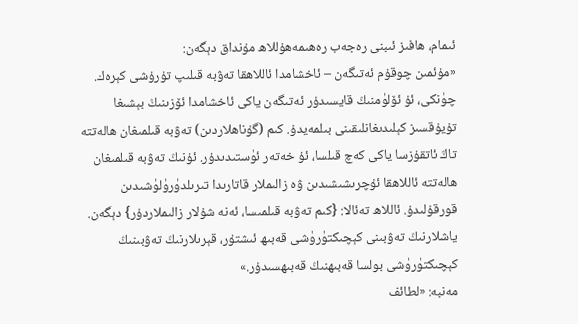ئىمام، ھافىز ئىبنى رەجەب رەھىمەھۇللاھ مۇنداق دېگەن:
«مۇئمىن چوقۇم ئەتىگەن – ئاخشامدا ئاللاھقا تەۋبە قىلىپ تۇرۇشى كېرەك. چۈنكى، ئۇ ئۆلۈمنىڭ قايسىدۇر ئەتىگەن ياكى ئاخشامدا ئۆزىنىڭ بېشىغا تۇيۇقسىز كېلىدىغانلىقىنى بىلمەيدۇ. كىم (گۇناھلاردىن) تەۋبە قىلمىغان ھالەتتە تاڭ ئاتقۇزسا ياكى كەچ قىلسا، ئۇ خەتەر ئۈستىدىدۇر. ئۇنىڭ تەۋبە قىلمىغان ھالەتتە ئاللاھقا ئۇچرىشىشىدىن ۋە زالىملار قاتارىدا تىرىلدۈرۈلۈشىدىن قورقۇلىدۇ. ئاللاھ تەئالا: {كىم تەۋبە قىلمىسا، ئەنە شۇلار زالىملاردۇر} دېگەن. ياشلارنىڭ تەۋبىنى كېچىكتۈرۈشى قەبىھ ئىشتۇر، قېرىلارنىڭ تەۋبىنىڭ كېچىكتۈرۈشى بولسا قەبىھنىڭ قەبىھسىدۇر.»
مەنبە: «لطائف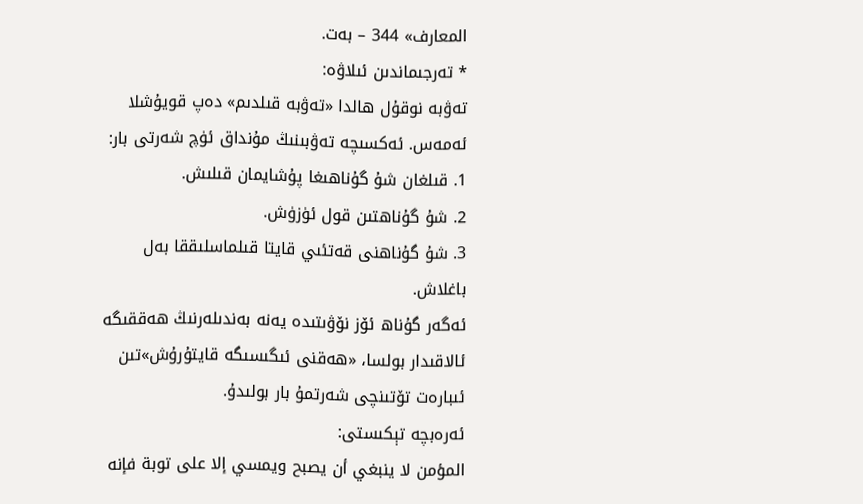المعارف» 344 – بەت.
* تەرجىماندىن ئىلاۋە:
تەۋبە نوقۇل ھالدا «تەۋبە قىلدىم» دەپ قويۇشلا ئەمەس. ئەكسىچە تەۋبىنىڭ مۇنداق ئۈچ شەرتى بار:
1. قىلغان شۇ گۇناھىغا پۇشايمان قىلىش.
2. شۇ گۇناھتىن قول ئۈزۈش.
3. شۇ گۇناھنى قەتئىي قايتا قىلماسلىققا بەل باغلاش.
ئەگەر گۇناھ ئۆز نۆۋىتىدە يەنە بەندىلەرنىڭ ھەققىگە ئالاقىدار بولسا، «ھەقنى ئىگىسىگە قايتۇرۇش»تىن ئىبارەت تۆتىنچى شەرتمۇ بار بولىدۇ.
ئەرەبچە تېكىستى:
المؤمن لا ينبغي أن يصبح ويمسي إلا على توبة فإنه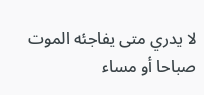لا يدري متى يفاجئه الموت صباحا أو مساء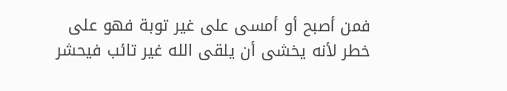فمن أصبح أو أمسى على غير توبة فهو على خطر لأنه يخشى أن يلقى الله غير تائب فيحشر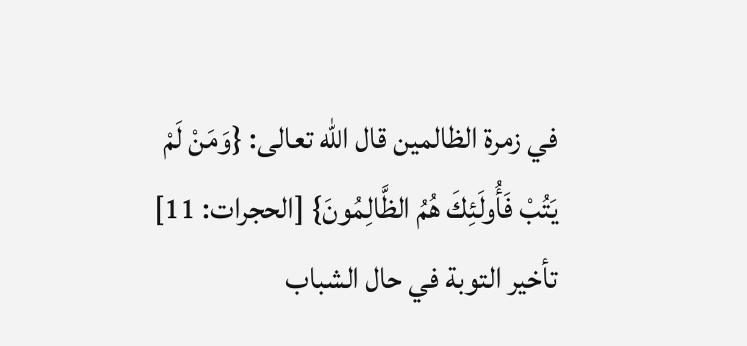في زمرة الظالمين قال الله تعالى: {وَمَنْ لَمْ يَتُبْ فَأُولَئِكَ هُمُ الظَّالِمُونَ} [الحجرات: 11] تأخير التوبة في حال الشباب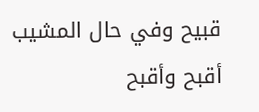قبيح وفي حال المشيب أقبح وأقبح